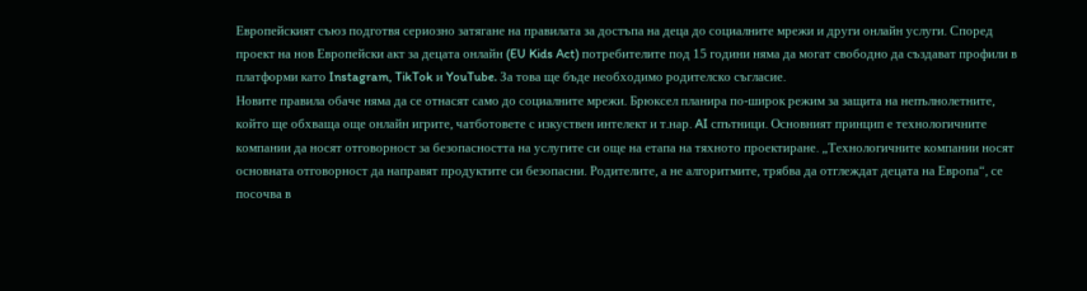Европейският съюз подготвя сериозно затягане на правилата за достъпа на деца до социалните мрежи и други онлайн услуги. Според проект на нов Европейски акт за децата онлайн (EU Kids Act) потребителите под 15 години няма да могат свободно да създават профили в платформи като Instagram, TikTok и YouTube. За това ще бъде необходимо родителско съгласие.
Новите правила обаче няма да се отнасят само до социалните мрежи. Брюксел планира по-широк режим за защита на непълнолетните, който ще обхваща още онлайн игрите, чатботовете с изкуствен интелект и т.нар. AI спътници. Основният принцип е технологичните компании да носят отговорност за безопасността на услугите си още на етапа на тяхното проектиране. „Технологичните компании носят основната отговорност да направят продуктите си безопасни. Родителите, а не алгоритмите, трябва да отглеждат децата на Европа“, се посочва в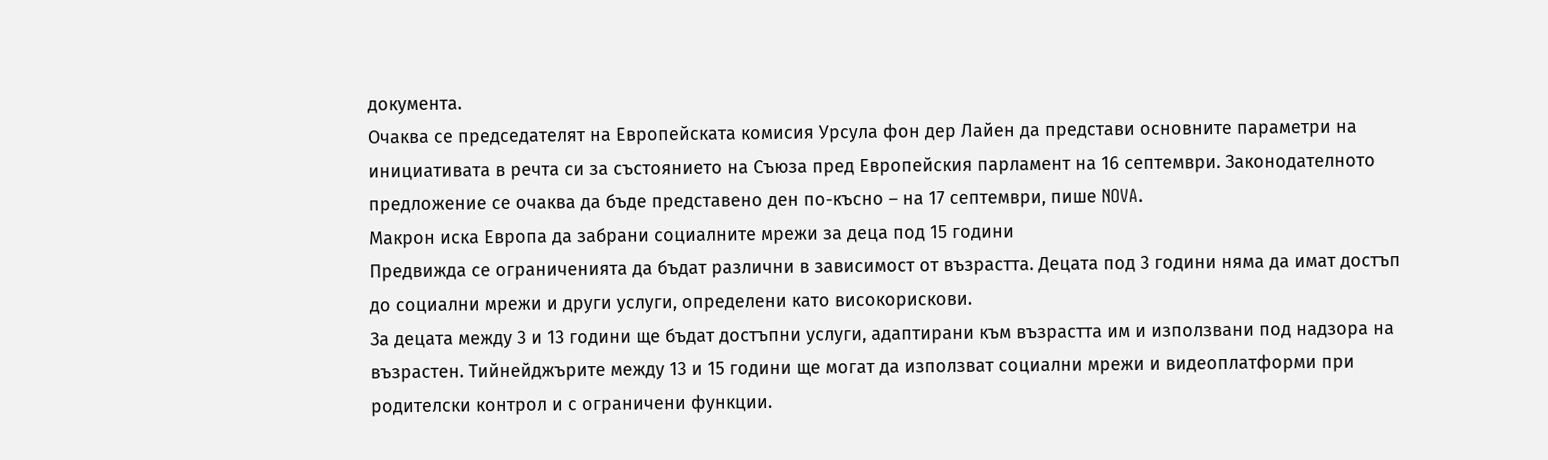документа.
Очаква се председателят на Европейската комисия Урсула фон дер Лайен да представи основните параметри на инициативата в речта си за състоянието на Съюза пред Европейския парламент на 16 септември. Законодателното предложение се очаква да бъде представено ден по-късно – на 17 септември, пише NOVA.
Макрон иска Европа да забрани социалните мрежи за деца под 15 години
Предвижда се ограниченията да бъдат различни в зависимост от възрастта. Децата под 3 години няма да имат достъп до социални мрежи и други услуги, определени като високорискови.
За децата между 3 и 13 години ще бъдат достъпни услуги, адаптирани към възрастта им и използвани под надзора на възрастен. Тийнейджърите между 13 и 15 години ще могат да използват социални мрежи и видеоплатформи при родителски контрол и с ограничени функции.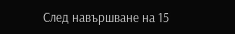След навършване на 15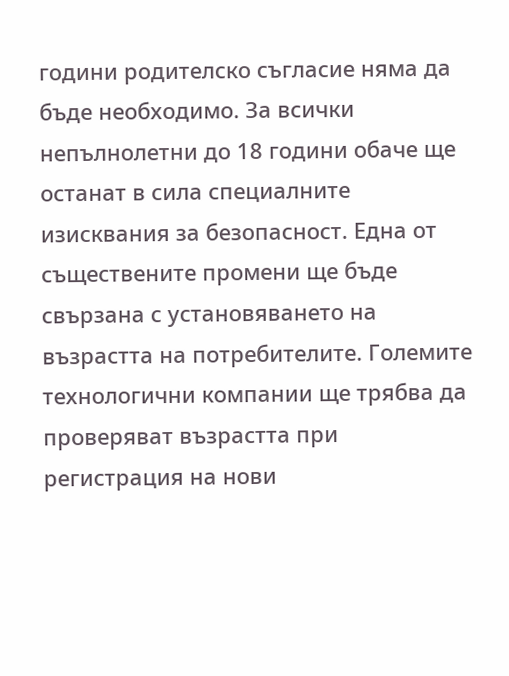години родителско съгласие няма да бъде необходимо. За всички непълнолетни до 18 години обаче ще останат в сила специалните изисквания за безопасност. Една от съществените промени ще бъде свързана с установяването на възрастта на потребителите. Големите технологични компании ще трябва да проверяват възрастта при регистрация на нови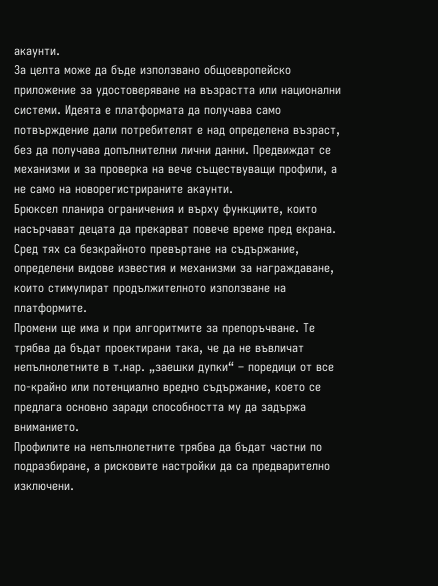акаунти.
За целта може да бъде използвано общоевропейско приложение за удостоверяване на възрастта или национални системи. Идеята е платформата да получава само потвърждение дали потребителят е над определена възраст, без да получава допълнителни лични данни. Предвиждат се механизми и за проверка на вече съществуващи профили, а не само на новорегистрираните акаунти.
Брюксел планира ограничения и върху функциите, които насърчават децата да прекарват повече време пред екрана. Сред тях са безкрайното превъртане на съдържание, определени видове известия и механизми за награждаване, които стимулират продължителното използване на платформите.
Промени ще има и при алгоритмите за препоръчване. Те трябва да бъдат проектирани така, че да не въвличат непълнолетните в т.нар. „заешки дупки“ – поредици от все по-крайно или потенциално вредно съдържание, което се предлага основно заради способността му да задържа вниманието.
Профилите на непълнолетните трябва да бъдат частни по подразбиране, а рисковите настройки да са предварително изключени.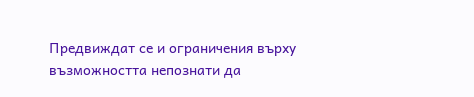Предвиждат се и ограничения върху възможността непознати да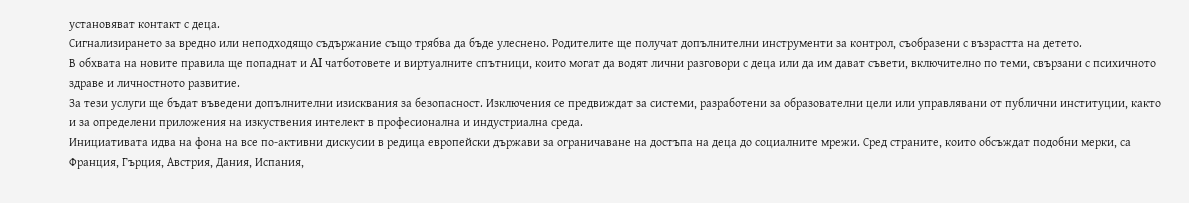установяват контакт с деца.
Сигнализирането за вредно или неподходящо съдържание също трябва да бъде улеснено. Родителите ще получат допълнителни инструменти за контрол, съобразени с възрастта на детето.
В обхвата на новите правила ще попаднат и AI чатботовете и виртуалните спътници, които могат да водят лични разговори с деца или да им дават съвети, включително по теми, свързани с психичното здраве и личностното развитие.
За тези услуги ще бъдат въведени допълнителни изисквания за безопасност. Изключения се предвиждат за системи, разработени за образователни цели или управлявани от публични институции, както и за определени приложения на изкуствения интелект в професионална и индустриална среда.
Инициативата идва на фона на все по-активни дискусии в редица европейски държави за ограничаване на достъпа на деца до социалните мрежи. Сред страните, които обсъждат подобни мерки, са Франция, Гърция, Австрия, Дания, Испания,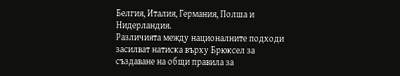Белгия, Италия, Германия, Полша и Нидерландия.
Различията между националните подходи засилват натиска върху Брюксел за създаване на общи правила за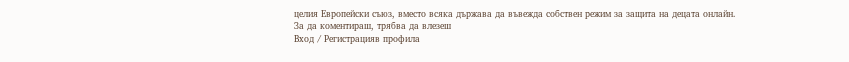целия Европейски съюз, вместо всяка държава да въвежда собствен режим за защита на децата онлайн.
За да коментираш, трябва да влезеш
Вход / Регистрацияв профила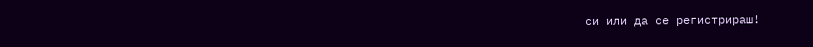си или да се регистрираш!